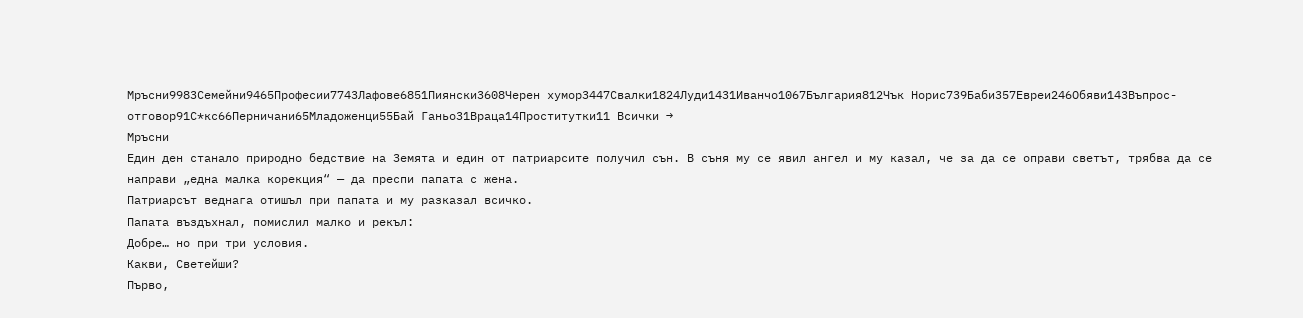Мръсни9983Семейни9465Професии7743Лафове6851Пиянски3608Черен хумор3447Свалки1824Луди1431Иванчо1067България812Чък Норис739Баби357Евреи246Обяви143Въпрос-отговор91С*кс66Перничани65Младоженци55Бай Ганьо31Враца14Проститутки11 Всички →
Мръсни
Един ден станало природно бедствие на Земята и един от патриарсите получил сън. В съня му се явил ангел и му казал, че за да се оправи светът, трябва да се направи „една малка корекция“ — да преспи папата с жена.
Патриарсът веднага отишъл при папата и му разказал всичко.
Папата въздъхнал, помислил малко и рекъл:
Добре… но при три условия.
Какви, Светейши?
Първо,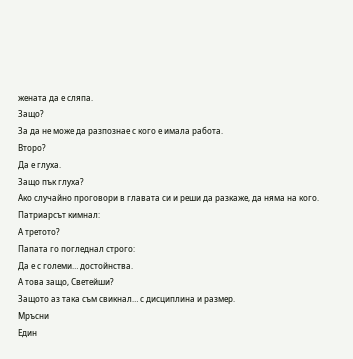жената да е сляпа.
Защо?
За да не може да разпознае с кого е имала работа.
Второ?
Да е глуха.
Защо пък глуха?
Ако случайно проговори в главата си и реши да разкаже, да няма на кого.
Патриарсът кимнал:
А третото?
Папата го погледнал строго:
Да е с големи… достойнства.
А това защо, Светейши?
Защото аз така съм свикнал… с дисциплина и размер.
Мръсни
Един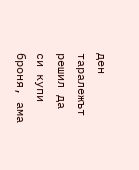ден таралежът решил да си купи броня, ама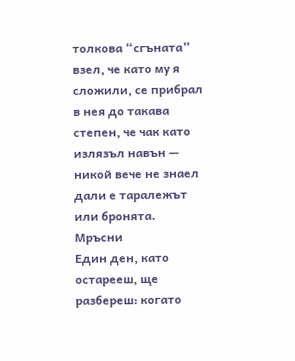толкова “сгъната” взел, че като му я сложили, се прибрал в нея до такава степен, че чак като излязъл навън — никой вече не знаел дали е таралежът или бронята.
Мръсни
Един ден, като остарееш, ще разбереш: когато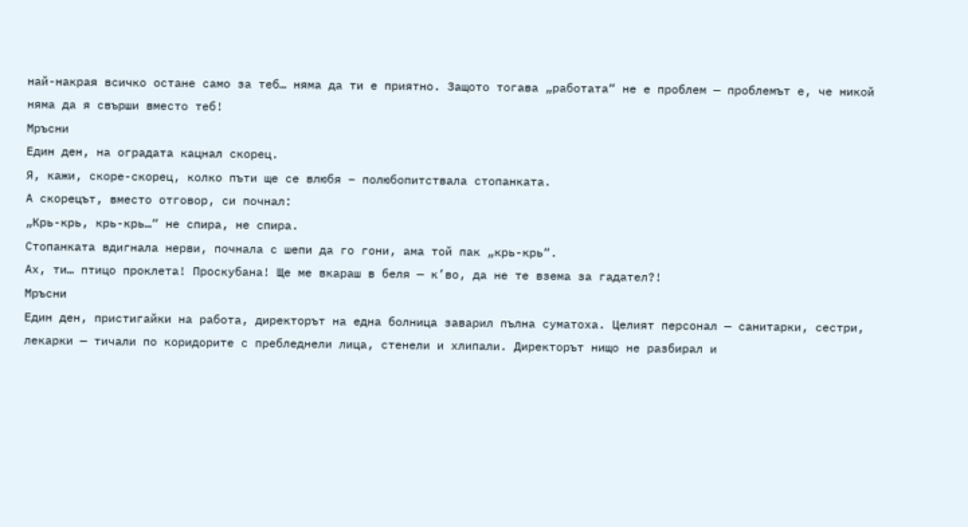най-накрая всичко остане само за теб… няма да ти е приятно. Защото тогава „работата“ не е проблем — проблемът е, че никой няма да я свърши вместо теб!
Мръсни
Един ден, на оградата кацнал скорец.
Я, кажи, скоре-скорец, колко пъти ще се влюбя – полюбопитствала стопанката.
А скорецът, вместо отговор, си почнал:
„Крь-крь, крь-крь…“ не спира, не спира.
Стопанката вдигнала нерви, почнала с шепи да го гони, ама той пак „крь-крь“.
Ах, ти… птицо проклета! Проскубана! Ще ме вкараш в беля — к’во, да не те взема за гадател?!
Мръсни
Един ден, пристигайки на работа, директорът на една болница заварил пълна суматоха. Целият персонал — санитарки, сестри, лекарки — тичали по коридорите с пребледнели лица, стенели и хлипали. Директорът нищо не разбирал и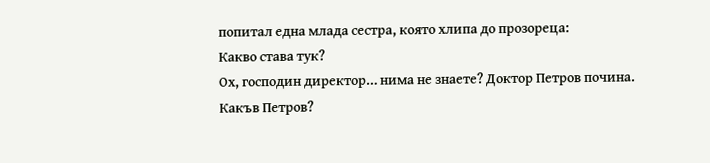попитал една млада сестра, която хлипа до прозореца:
Какво става тук?
Ох, господин директор… нима не знаете? Доктор Петров почина.
Какъв Петров?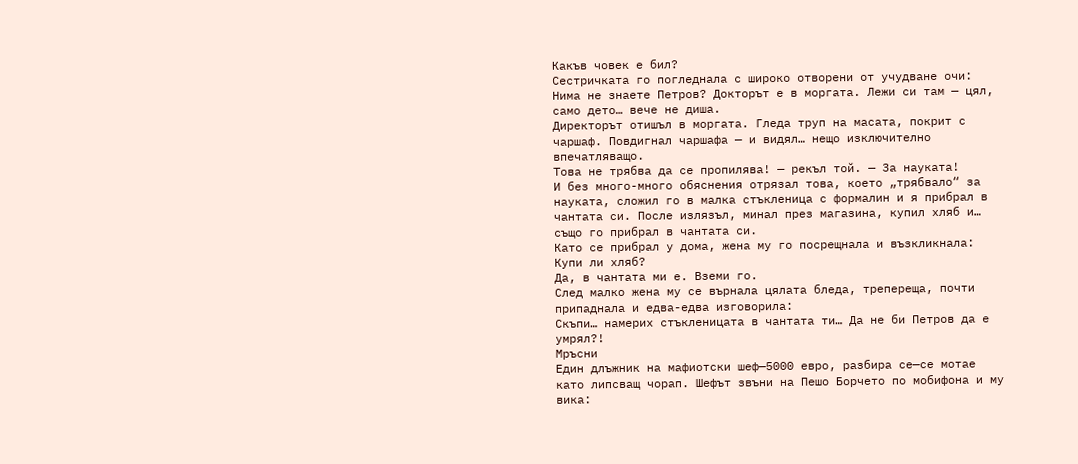Какъв човек е бил?
Сестричката го погледнала с широко отворени от учудване очи:
Нима не знаете Петров? Докторът е в моргата. Лежи си там — цял, само дето… вече не диша.
Директорът отишъл в моргата. Гледа труп на масата, покрит с чаршаф. Повдигнал чаршафа — и видял… нещо изключително впечатляващо.
Това не трябва да се пропилява! — рекъл той. — За науката!
И без много-много обяснения отрязал това, което „трябвало“ за науката, сложил го в малка стъкленица с формалин и я прибрал в чантата си. После излязъл, минал през магазина, купил хляб и… също го прибрал в чантата си.
Като се прибрал у дома, жена му го посрещнала и възкликнала:
Купи ли хляб?
Да, в чантата ми е. Вземи го.
След малко жена му се върнала цялата бледа, трепереща, почти припаднала и едва-едва изговорила:
Скъпи… намерих стъкленицата в чантата ти… Да не би Петров да е умрял?!
Мръсни
Един длъжник на мафиотски шеф—5000 евро, разбира се—се мотае като липсващ чорап. Шефът звъни на Пешо Борчето по мобифона и му вика: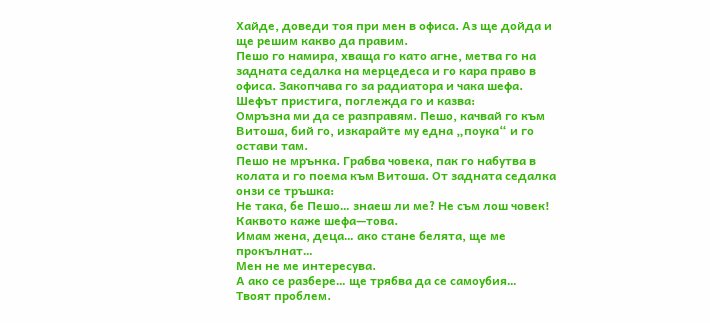Хайде, доведи тоя при мен в офиса. Аз ще дойда и ще решим какво да правим.
Пешо го намира, хваща го като агне, метва го на задната седалка на мерцедеса и го кара право в офиса. Закопчава го за радиатора и чака шефа.
Шефът пристига, поглежда го и казва:
Омръзна ми да се разправям. Пешо, качвай го към Витоша, бий го, изкарайте му една „поука“ и го остави там.
Пешо не мрънка. Грабва човека, пак го набутва в колата и го поема към Витоша. От задната седалка онзи се тръшка:
Не така, бе Пешо… знаеш ли ме? Не съм лош човек!
Каквото каже шефа—това.
Имам жена, деца… ако стане белята, ще ме прокълнат…
Мен не ме интересува.
А ако се разбере… ще трябва да се самоубия…
Твоят проблем.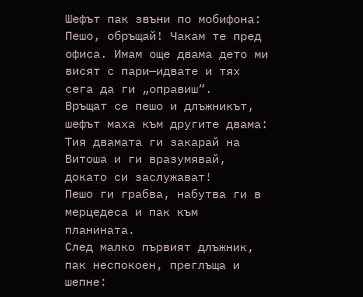Шефът пак звъни по мобифона:
Пешо, обръщай! Чакам те пред офиса. Имам още двама дето ми висят с пари—идвате и тях сега да ги „оправиш“.
Връщат се пешо и длъжникът, шефът маха към другите двама:
Тия двамата ги закарай на Витоша и ги вразумявай, докато си заслужават!
Пешо ги грабва, набутва ги в мерцедеса и пак към планината.
След малко първият длъжник, пак неспокоен, преглъща и шепне: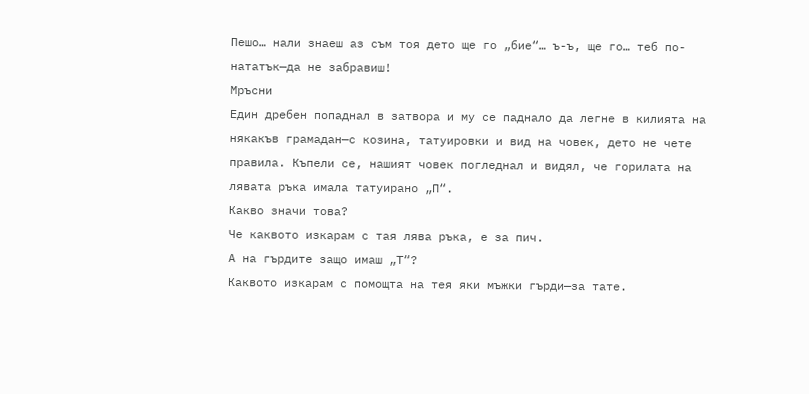Пешо… нали знаеш аз съм тоя дето ще го „бие“… ъ-ъ, ще го… теб по-нататък—да не забравиш!
Мръсни
Един дребен попаднал в затвора и му се паднало да легне в килията на някакъв грамадан—с козина, татуировки и вид на човек, дето не чете правила. Къпели се, нашият човек погледнал и видял, че горилата на лявата ръка имала татуирано „П“.
Какво значи това?
Че каквото изкарам с тая лява ръка, е за пич.
А на гърдите защо имаш „Т“?
Каквото изкарам с помощта на тея яки мъжки гърди—за тате.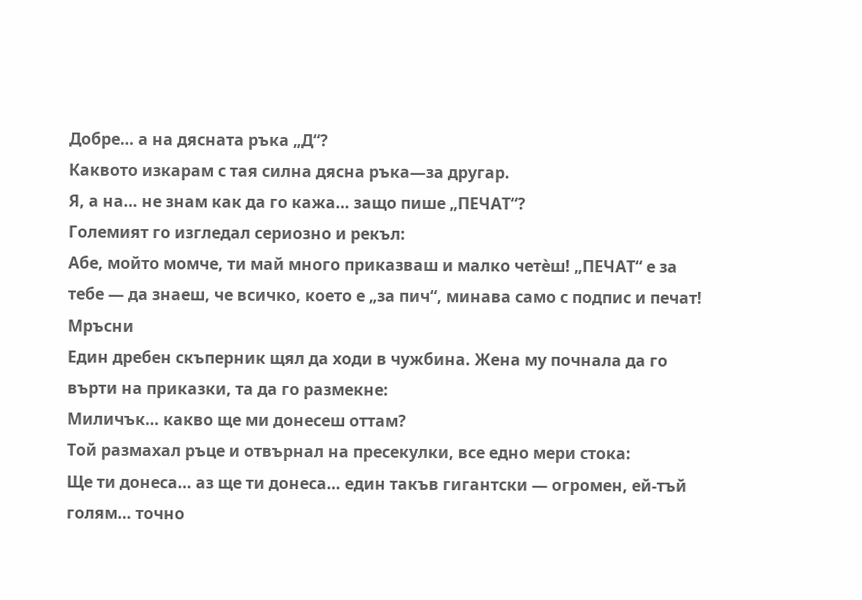Добре… а на дясната ръка „Д“?
Каквото изкарам с тая силна дясна ръка—за другар.
Я, а на… не знам как да го кажа… защо пише „ПЕЧАТ“?
Големият го изгледал сериозно и рекъл:
Абе, мойто момче, ти май много приказваш и малко четѐш! „ПЕЧАТ“ е за тебе — да знаеш, че всичко, което е „за пич“, минава само с подпис и печат!
Мръсни
Един дребен скъперник щял да ходи в чужбина. Жена му почнала да го върти на приказки, та да го размекне:
Миличък… какво ще ми донесеш оттам?
Той размахал ръце и отвърнал на пресекулки, все едно мери стока:
Ще ти донеса… аз ще ти донеса… един такъв гигантски — огромен, ей-тъй голям… точно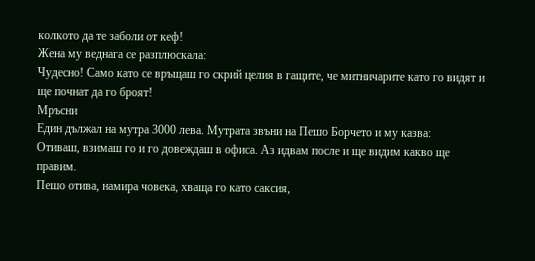колкото да те заболи от кеф!
Жена му веднага се разплюскала:
Чудесно! Само като се връщаш го скрий целия в гащите, че митничарите като го видят и ще почнат да го броят!
Мръсни
Един дължал на мутра 3000 лева. Мутрата звъни на Пешо Борчето и му казва:
Отиваш, взимаш го и го довеждаш в офиса. Аз идвам после и ще видим какво ще правим.
Пешо отива, намира човека, хваща го като саксия,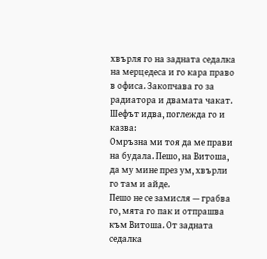хвърля го на задната седалка на мерцедеса и го кара право в офиса. Закопчава го за радиатора и двамата чакат.
Шефът идва, поглежда го и казва:
Омръзна ми тоя да ме прави на будала. Пешо, на Витоша, да му мине през ум, хвърли го там и айде.
Пешо не се замисля — грабва го, мята го пак и отпрашва към Витоша. От задната седалка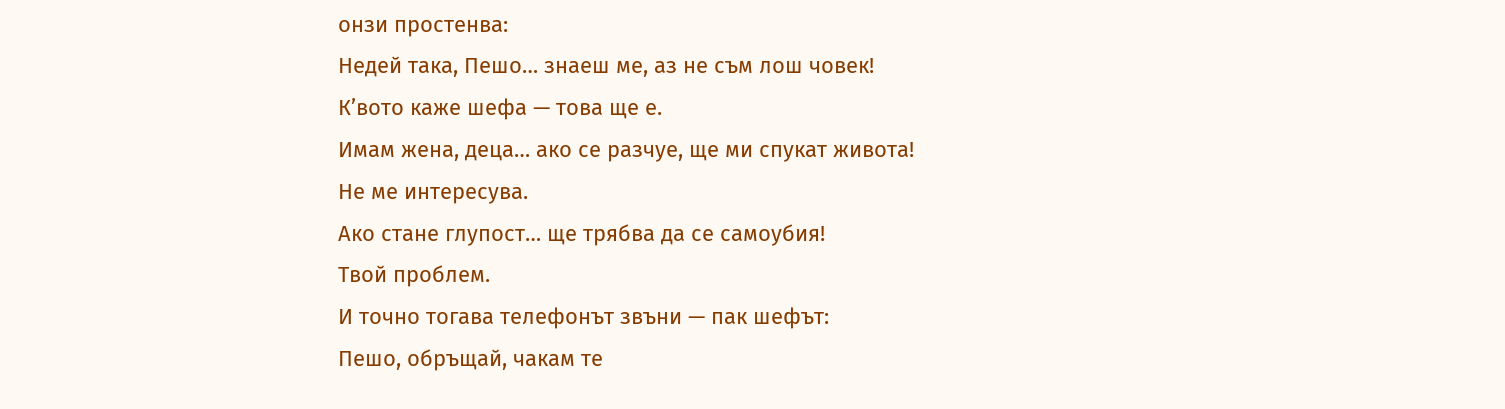онзи простенва:
Недей така, Пешо… знаеш ме, аз не съм лош човек!
К’вото каже шефа — това ще е.
Имам жена, деца… ако се разчуе, ще ми спукат живота!
Не ме интересува.
Ако стане глупост… ще трябва да се самоубия!
Твой проблем.
И точно тогава телефонът звъни — пак шефът:
Пешо, обръщай, чакам те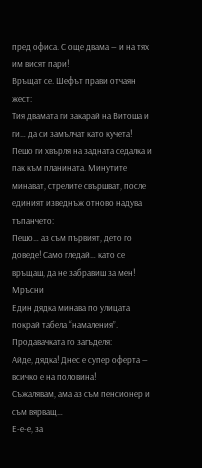пред офиса. С още двама — и на тях им висят пари!
Връщат се. Шефът прави отчаян жест:
Тия двамата ги закарай на Витоша и ги… да си замълчат като кучета!
Пешо ги хвърля на задната седалка и пак към планината. Минутите минават, стрелите свършват, после единият изведнъж отново надува тъпанчето:
Пешо… аз съм първият, дето го доведе! Само гледай… като се връщаш, да не забравиш за мен!
Мръсни
Един дядка минава по улицата покрай табела “намаления”. Продавачката го загъделя:
Айде, дядка! Днес е супер оферта — всичко е на половина!
Съжалявам, ама аз съм пенсионер и съм вярващ…
Е-е-е, за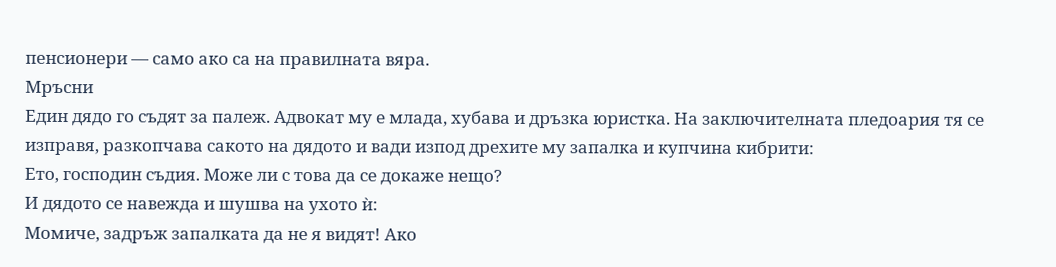пенсионери — само ако са на правилната вяра.
Мръсни
Един дядо го съдят за палеж. Адвокат му е млада, хубава и дръзка юристка. На заключителната пледоария тя се изправя, разкопчава сакото на дядото и вади изпод дрехите му запалка и купчина кибрити:
Ето, господин съдия. Може ли с това да се докаже нещо?
И дядото се навежда и шушва на ухото ѝ:
Момиче, задръж запалката да не я видят! Ако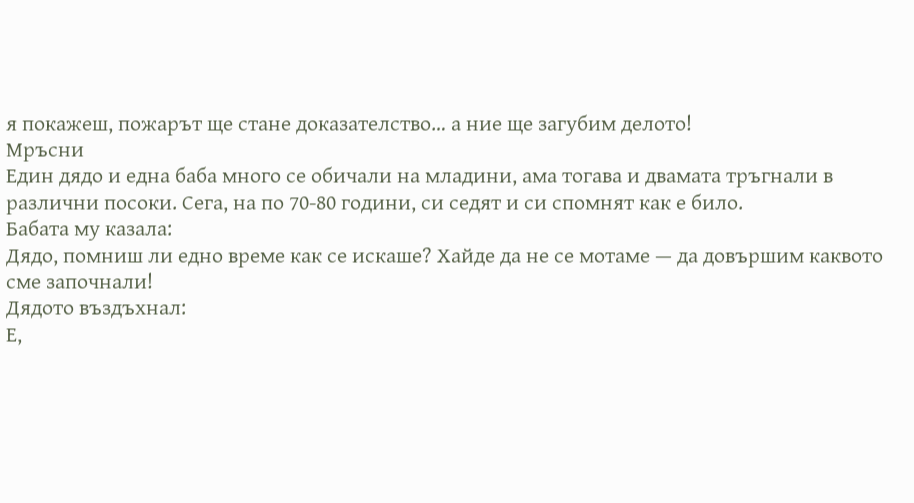я покажеш, пожарът ще стане доказателство… а ние ще загубим делото!
Мръсни
Един дядо и една баба много се обичали на младини, ама тогава и двамата тръгнали в различни посоки. Сега, на по 70-80 години, си седят и си спомнят как е било.
Бабата му казала:
Дядо, помниш ли едно време как се искаше? Хайде да не се мотаме — да довършим каквото сме започнали!
Дядото въздъхнал:
Е,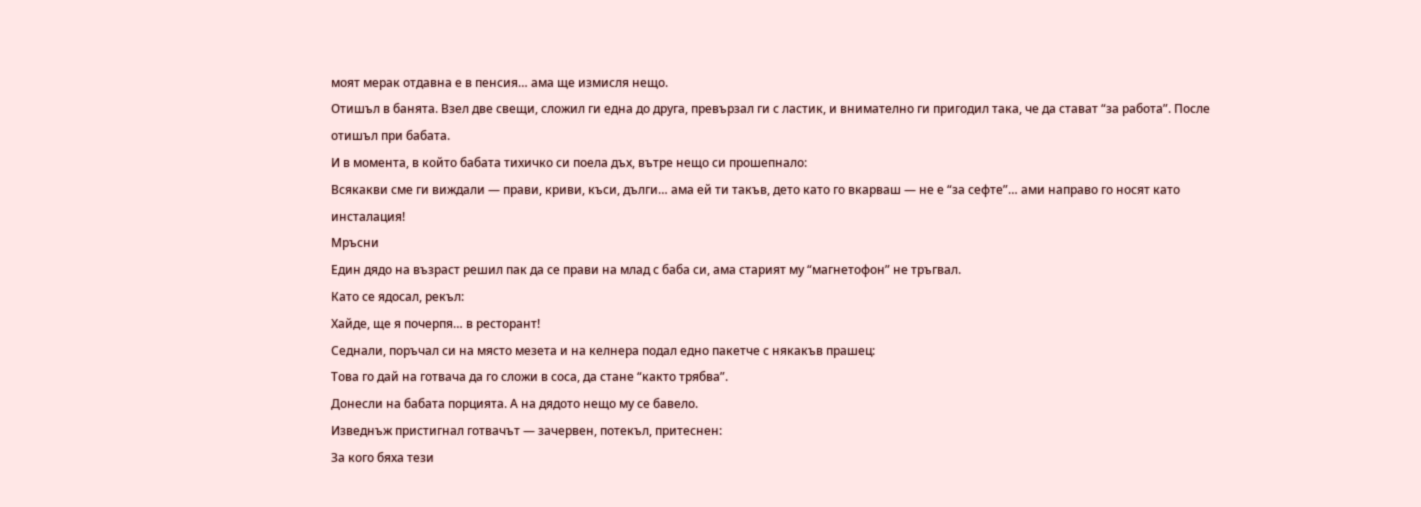моят мерак отдавна е в пенсия… ама ще измисля нещо.
Отишъл в банята. Взел две свещи, сложил ги една до друга, превързал ги с ластик, и внимателно ги пригодил така, че да стават “за работа”. После отишъл при бабата.
И в момента, в който бабата тихичко си поела дъх, вътре нещо си прошепнало:
Всякакви сме ги виждали — прави, криви, къси, дълги… ама ей ти такъв, дето като го вкарваш — не е “за сефте”… ами направо го носят като инсталация!
Мръсни
Един дядо на възраст решил пак да се прави на млад с баба си, ама старият му “магнетофон” не тръгвал.
Като се ядосал, рекъл:
Хайде, ще я почерпя… в ресторант!
Седнали, поръчал си на място мезета и на келнера подал едно пакетче с някакъв прашец:
Това го дай на готвача да го сложи в соса, да стане “както трябва”.
Донесли на бабата порцията. А на дядото нещо му се бавело.
Изведнъж пристигнал готвачът — зачервен, потекъл, притеснен:
За кого бяха тези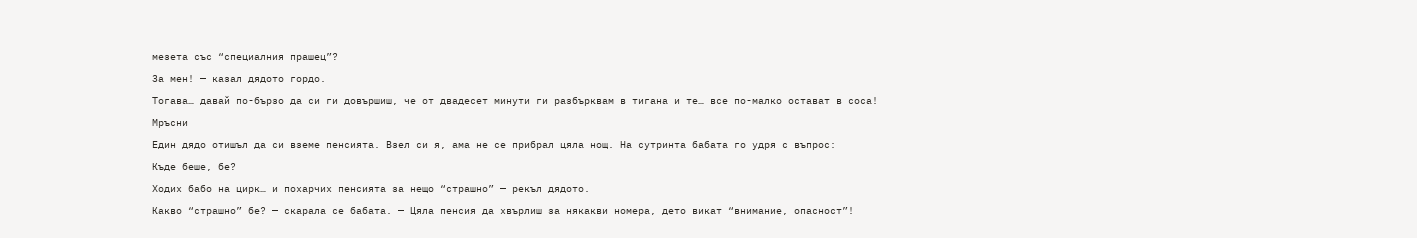мезета със “специалния прашец”?
За мен! — казал дядото гордо.
Тогава… давай по-бързо да си ги довършиш, че от двадесет минути ги разбърквам в тигана и те… все по-малко остават в соса!
Мръсни
Един дядо отишъл да си вземе пенсията. Взел си я, ама не се прибрал цяла нощ. На сутринта бабата го удря с въпрос:
Къде беше, бе?
Ходих бабо на цирк… и похарчих пенсията за нещо “страшно” — рекъл дядото.
Какво “страшно” бе? — скарала се бабата. — Цяла пенсия да хвърлиш за някакви номера, дето викат “внимание, опасност”!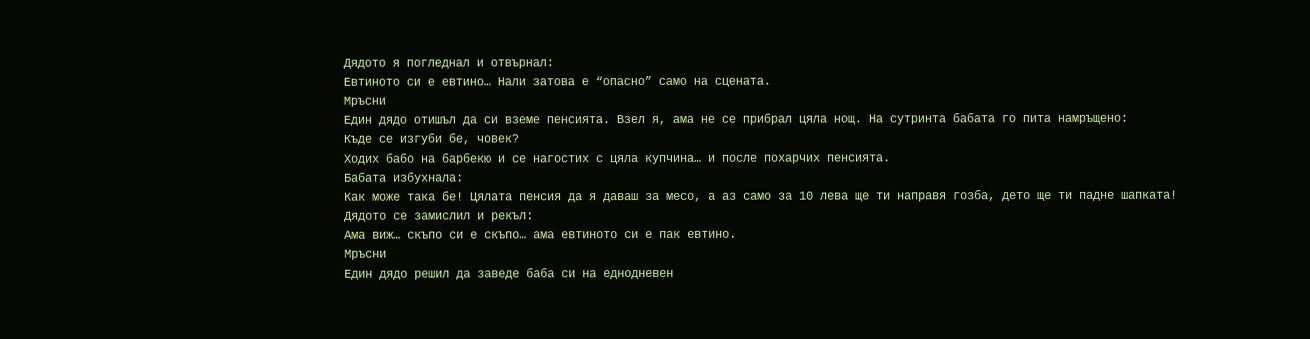Дядото я погледнал и отвърнал:
Евтиното си е евтино… Нали затова е “опасно” само на сцената.
Мръсни
Един дядо отишъл да си вземе пенсията. Взел я, ама не се прибрал цяла нощ. На сутринта бабата го пита намръщено:
Къде се изгуби бе, човек?
Ходих бабо на барбекю и се нагостих с цяла купчина… и после похарчих пенсията.
Бабата избухнала:
Как може така бе! Цялата пенсия да я даваш за месо, а аз само за 10 лева ще ти направя гозба, дето ще ти падне шапката!
Дядото се замислил и рекъл:
Ама виж… скъпо си е скъпо… ама евтиното си е пак евтино.
Мръсни
Един дядо решил да заведе баба си на еднодневен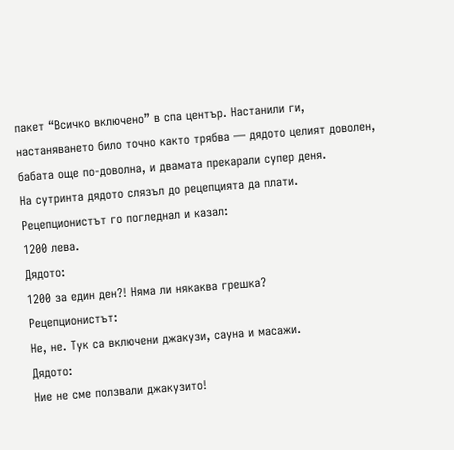пакет “Всичко включено” в спа център. Настанили ги, настаняването било точно както трябва — дядото целият доволен, бабата още по-доволна, и двамата прекарали супер деня.
На сутринта дядото слязъл до рецепцията да плати. Рецепционистът го погледнал и казал:
1200 лева.
Дядото:
1200 за един ден?! Няма ли някаква грешка?
Рецепционистът:
Не, не. Тук са включени джакузи, сауна и масажи.
Дядото:
Ние не сме ползвали джакузито!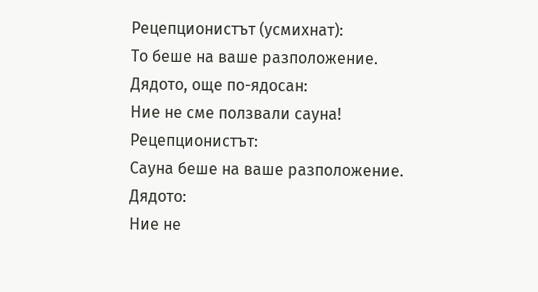Рецепционистът (усмихнат):
То беше на ваше разположение.
Дядото, още по-ядосан:
Ние не сме ползвали сауна!
Рецепционистът:
Сауна беше на ваше разположение.
Дядото:
Ние не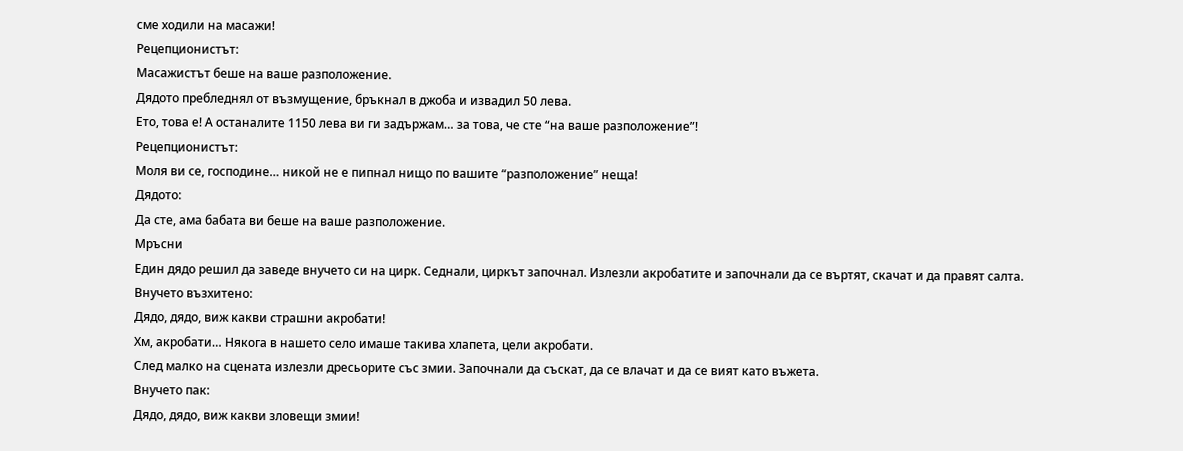сме ходили на масажи!
Рецепционистът:
Масажистът беше на ваше разположение.
Дядото пребледнял от възмущение, бръкнал в джоба и извадил 50 лева.
Ето, това е! А останалите 1150 лева ви ги задържам… за това, че сте “на ваше разположение”!
Рецепционистът:
Моля ви се, господине… никой не е пипнал нищо по вашите “разположение” неща!
Дядото:
Да сте, ама бабата ви беше на ваше разположение.
Мръсни
Един дядо решил да заведе внучето си на цирк. Седнали, циркът започнал. Излезли акробатите и започнали да се въртят, скачат и да правят салта.
Внучето възхитено:
Дядо, дядо, виж какви страшни акробати!
Хм, акробати… Някога в нашето село имаше такива хлапета, цели акробати.
След малко на сцената излезли дресьорите със змии. Започнали да съскат, да се влачат и да се вият като въжета.
Внучето пак:
Дядо, дядо, виж какви зловещи змии!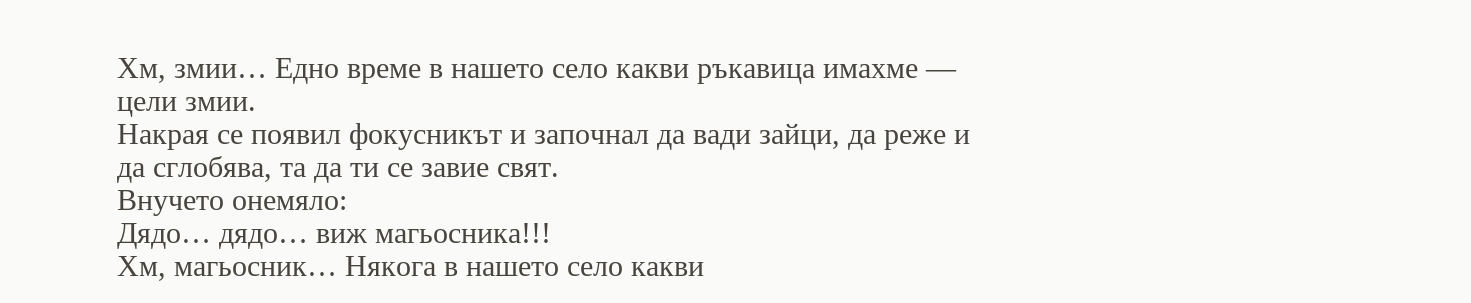Хм, змии… Едно време в нашето село какви ръкавица имахме — цели змии.
Накрая се появил фокусникът и започнал да вади зайци, да реже и да сглобява, та да ти се завие свят.
Внучето онемяло:
Дядо… дядо… виж магьосника!!!
Хм, магьосник… Някога в нашето село какви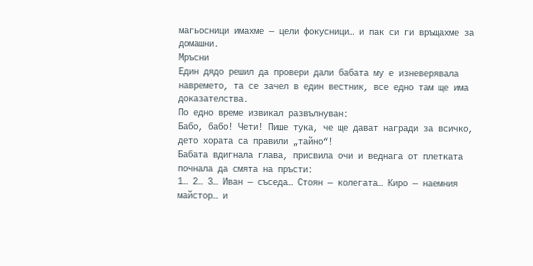магьосници имахме — цели фокусници… и пак си ги връщахме за домашни.
Мръсни
Един дядо решил да провери дали бабата му е изневерявала навремето, та се зачел в един вестник, все едно там ще има доказателства.
По едно време извикал развълнуван:
Бабо, бабо! Чети! Пише тука, че ще дават награди за всичко, дето хората са правили „тайно“!
Бабата вдигнала глава, присвила очи и веднага от плетката почнала да смята на пръсти:
1… 2… 3… Иван — съседа… Стоян — колегата… Киро — наемния майстор… и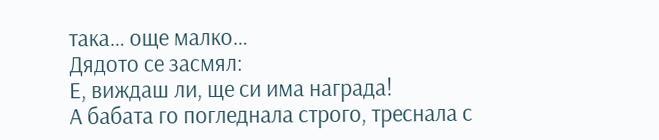така… още малко…
Дядото се засмял:
Е, виждаш ли, ще си има награда!
А бабата го погледнала строго, треснала с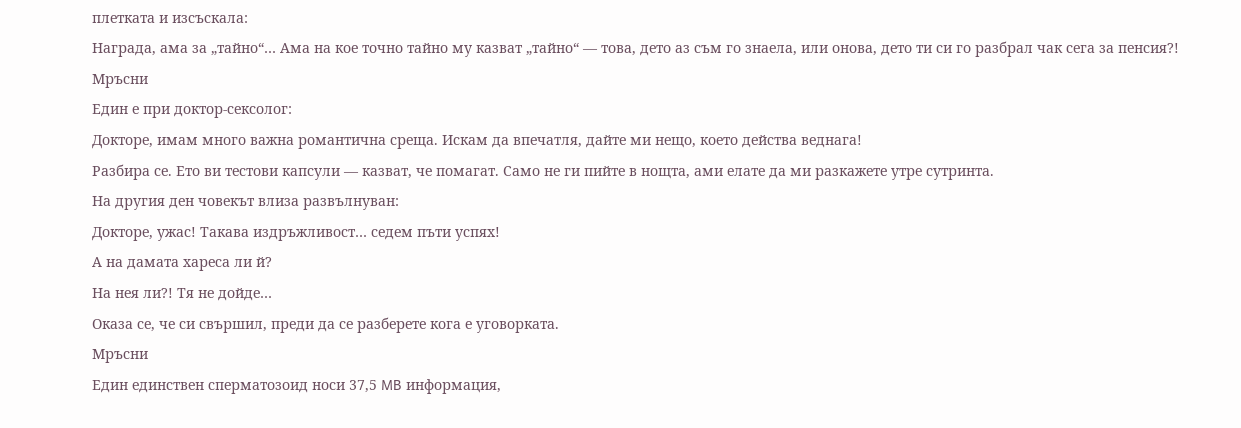плетката и изсъскала:
Награда, ама за „тайно“… Ама на кое точно тайно му казват „тайно“ — това, дето аз съм го знаела, или онова, дето ти си го разбрал чак сега за пенсия?!
Мръсни
Един е при доктор-сексолог:
Докторе, имам много важна романтична среща. Искам да впечатля, дайте ми нещо, което действа веднага!
Разбира се. Ето ви тестови капсули — казват, че помагат. Само не ги пийте в нощта, ами елате да ми разкажете утре сутринта.
На другия ден човекът влиза развълнуван:
Докторе, ужас! Такава издръжливост… седем пъти успях!
А на дамата хареса ли й?
На нея ли?! Тя не дойде…
Оказа се, че си свършил, преди да се разберете кога е уговорката.
Мръсни
Един единствен сперматозоид носи 37,5 MB информация,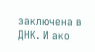заключена в ДНК. И ако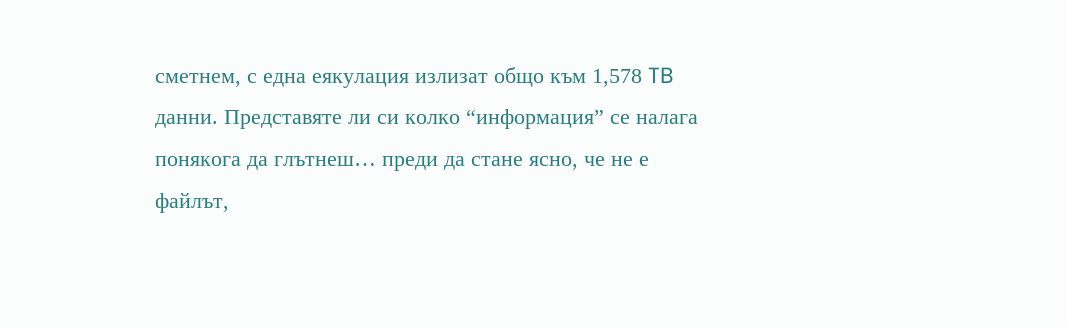сметнем, с една еякулация излизат общо към 1,578 TB данни. Представяте ли си колко “информация” се налага понякога да глътнеш… преди да стане ясно, че не е файлът,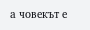а човекът е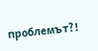проблемът?!